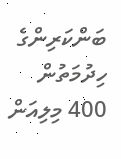ބަންކަރިންގެ ހިދުމަތުން 400 މިލިއަން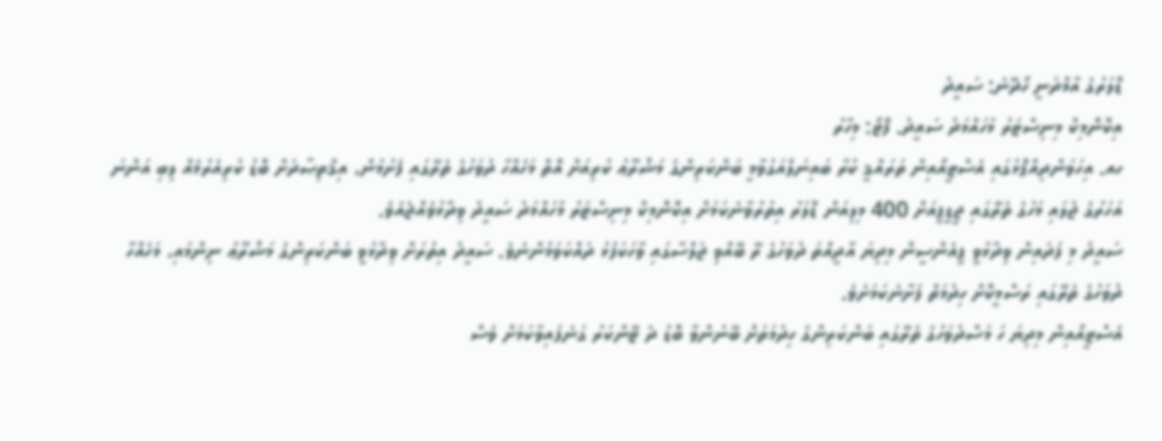ޑޮލަރުގެ އާމްދަނީ ހޯދޭނެ: ސައީދު
އިކޮނޮމިކް މިނިސްޓަރު މުހައްމަދު ސައީދު. ފޮޓޯ: މިހާރު
ހއ. އިހަވަންދިއްޕޮޅުގައި އެސްޓީއޯއިން ތަރައްޤީ ކުރާ ބައިނަލްއަގުވާމީ ބަންކަރިންގެ މަޝްރޫޢު ކުރިއަށް އޮތް މަހެއްހާ ދުވަހުގެ ތެރޭގައި ފެށުމުން، އިޤްތިޞާދަށް ބޮޑު ކުރިއެރުމެއް ލިބި އަންނަ އަހަރުގެ ޖުލައި މަހުގެ ތެރޭގައި ޖީޑީޕީއަށް 400 މިލިއަން ޑޮލަރު އިތުރުވާނެކަމަށް އިކޮނޮމިކް މިނިސްޓަރު މުހައްމަދު ސައީދު ވިދާޅުވެއްޖެއެވެ.
ސައީދު މި ފަދައިން ވިދާޅުވީ ޕީއެންސީން މިދިޔަ އާދީއްތަ ދުވަހުގެ ރޭ ބޭއްވި ޖަލްސާގައި ވާހަކަފުޅު ދައްކަވަމުންނެވެ. ސައީދު އިތުރަށް ވިދާޅުވީ ބަންކަރިންގެ މަޝްރޫޢު ނިންމައި، މަހެއްހާ ދުވަހުގެ ތެރޭގައި ރަސްމީކޮށް ހިދުމަތް ފަށާނެކަމަށެވެ.
އެސްޓީއޯއިން މިދިޔަ ހަ މަސްދުވަހުގެ ތެރޭގައި ބަންކަރިންގެ ހިދުމަތަށް ބޭނުންވާ ބޮޑު ދެ ޓޭންކަރު ގަނެފައިވާކަމަށް ވެސް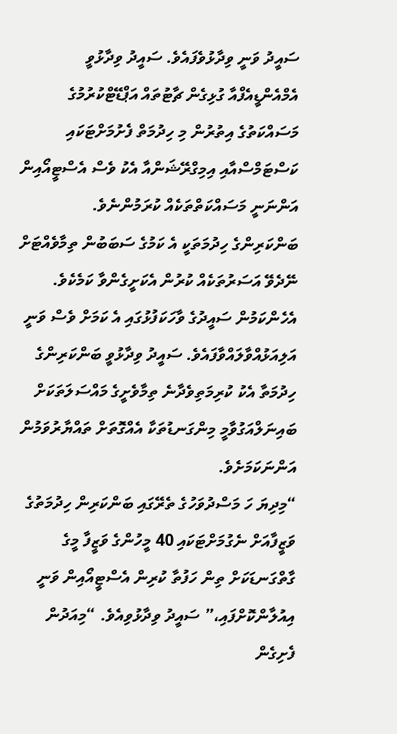ސައީދު ވަނީ ވިދާޅުވެފައެވެ. ސައީދު ވިދާޅުވީ އެމްއެންޑީއެފްއާ ގުޅިގެން ޗާޓުތައް އަޕްޑޭޓްކުރުމުގެ މަސައްކަތުގެ އިތުރުން މި ހިދުމަތް ފެށުމަށްޓަކައި ކަސްޓަމްސްއާއި އިމިގްރޭޝަންއާ އެކު ވެސް އެސްޓީއޯއިން އަންނަނީ މަސައްކަތްތަކެއް ކުރަމުންނެވެ.
ބަންކަރިންގެ ހިދުމަތަކީ އެ ކަމުގެ ސަބަބުން ތިމާވެއްޓަށް ނޭދެވޭ އަސަރުތަކެއް ކުރުން އެކަށީގެންވާ ކަމެކެވެ. އެހެންކަމުން ސައީދުގެ ވާހަކަފުޅުގައި އެ ކަމަށް ވެސް ވަނީ އަލިއަޅުއްވާލައްވާފައެވެ. ސައީދު ވިދާޅުވީ ބަންކަރިންގެ ހިދުމަތާ އެކު ކުރިމަތިވެދާނެ ތިމާވެށީގެ މައްސަލަތަކަށް ބައިނަލްއަގުވާމީ މިންގަނޑުތަކާ އެއްގޮތަށް ތައްޔާރުވަމުން އަންނަކަމަށެވެ.
“މިދިޔަ ހަ މަސްދުވަހުގެ ތެރޭގައި ބަންކަރިން ހިދުމަތުގެ ވަޒީފާއަށް ނެގުމަށްޓަކައި 40 މީހުންގެ ވަޒީފާ މީގެ ގާތްގަނޑަކަށް ތިން ހަފުތާ ކުރިން އެސްޓީއޯއިން ވަނީ އިއުލާންކޮށްފައި،” ސައީދު ވިދާޅުވިއެވެ. “މިއަދުން ފެށިގެން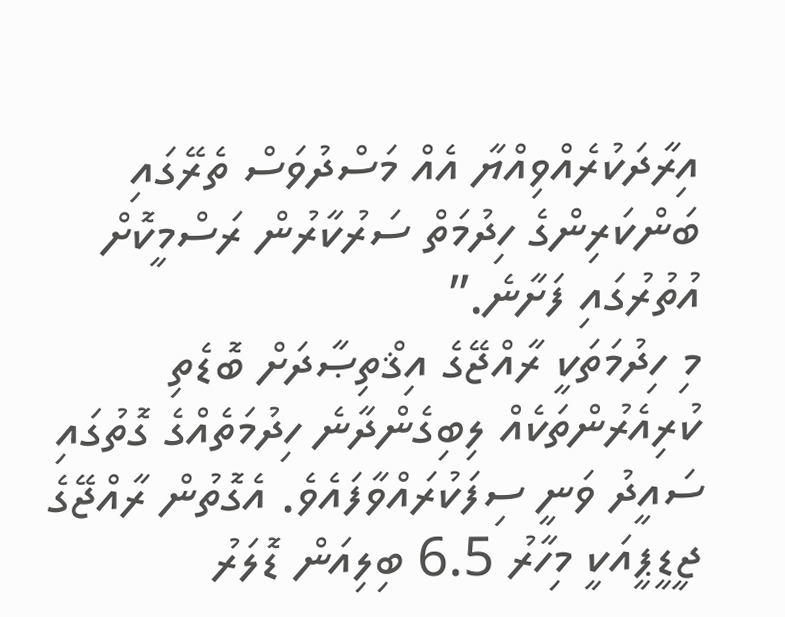އިރާދަކުރެއްވިއްޔާ އެއް މަސްދުވަސް ތެރޭގައި ބަންކަރިންގެ ހިދުމަތް ސަރުކާރުން ރަސްމީކޮށް އުތުރުގައި ފަށާނެ.”
މި ހިދުމަތަކީ ރާއްޖޭގެ އިޤްތިޞާދަށް ބޮޑެތި ކުރިއެރުންތަކެއް ލިބިގެންދާނެ ހިދުމަތެއްގެ ގޮތުގައި ސައީދު ވަނީ ސިފަކުރައްވާފައެވެ. އެގޮތުން ރާއްޖޭގެ ޖީޑީޕީއަކީ މިހާރު 6.5 ބިލިއަން ޑޮލަރު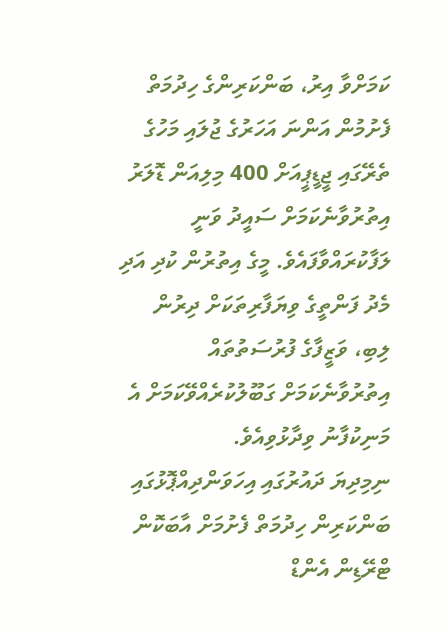ކަމަށްވާ އިރު، ބަންކަރިންގެ ހިދުމަތް ފެށުމުން އަންނަ އަހަރުގެ ޖުލައި މަހުގެ ތެރޭގައި ޖީޑީޕީއަށް 400 މިލިއަން ޑޮލަރު އިތުރުވާނެކަމަށް ސައީދު ވަނީ ލަފާކުރައްވާފައެވެ. މީގެ އިތުރުން ކުދި އަދި މެދު ފަންތީގެ ވިޔަފާރިތަކަށް ދިރުން ލިބި، ވަޒީފާގެ ފުރުސަތުތައް އިތުރުވާނެކަމަށް ގަބޫލުކުރެއްވޭކަމަށް އެ މަނިކުފާނު ވިދާޅުވިއެވެ.
ނިމިދިޔަ ދައުރުގައި އިހަވަންދިއްޕޮޅުގައި ބަންކަރިން ހިދުމަތް ފެށުމަށް އާބަކޮން ޓްރޭޑިން އެންޑް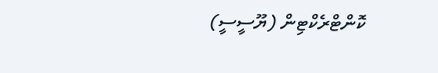ކޮންޓްރެކްޓިން (ޔޫސީސީ)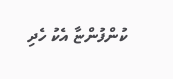ކުންފުންޏާ އެކު ހެދި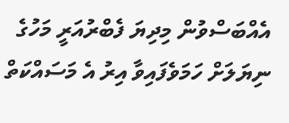އެއްބަސްވުން މިދިޔަ ފެބްރުއަރީ މަހުގެ ނިޔަލަށް ހަމަވެފައިވާ އިރު އެ މަސައްކަތް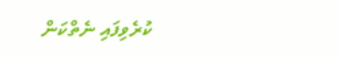ކުރެވިފައި ނެތްކަން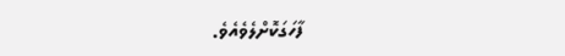ފާހަގަކޮށްލެވެއެވެ.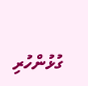ގުޅުންހުރި